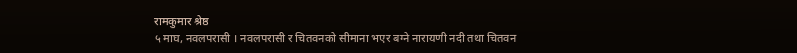रामकुमार श्रेष्ठ
५ माघ, नवलपरासी । नवलपरासी र चितवनको सीमाना भएर बग्ने नारायणी नदी तथा चितवन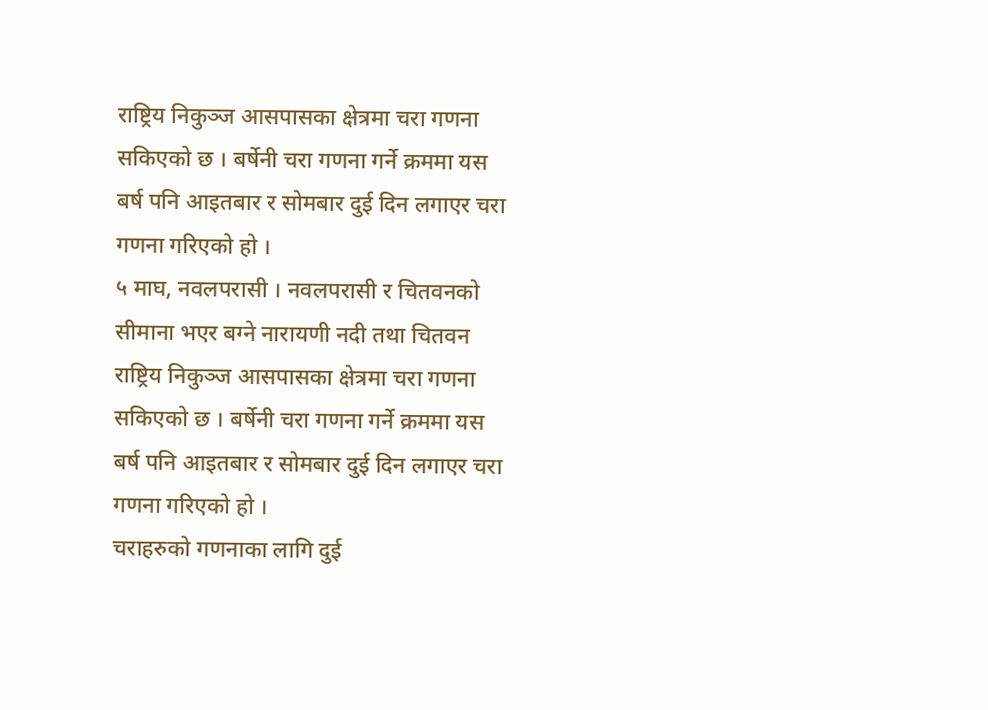राष्ट्रिय निकुञ्ज आसपासका क्षेत्रमा चरा गणना सकिएको छ । बर्षेनी चरा गणना गर्ने क्रममा यस बर्ष पनि आइतबार र सोमबार दुई दिन लगाएर चरा गणना गरिएको हो ।
५ माघ, नवलपरासी । नवलपरासी र चितवनको सीमाना भएर बग्ने नारायणी नदी तथा चितवन राष्ट्रिय निकुञ्ज आसपासका क्षेत्रमा चरा गणना सकिएको छ । बर्षेनी चरा गणना गर्ने क्रममा यस बर्ष पनि आइतबार र सोमबार दुई दिन लगाएर चरा गणना गरिएको हो ।
चराहरुको गणनाका लागि दुई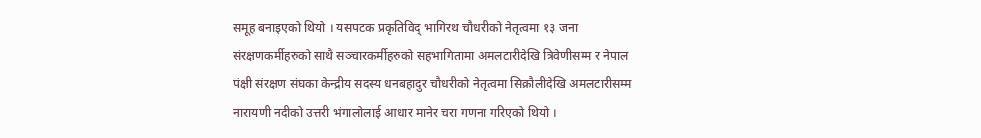समूह बनाइएको थियो । यसपटक प्रकृतिविद् भागिरथ चौधरीको नेतृत्वमा १३ जना संरक्षणकर्मीहरुको साथै सञ्चारकर्मीहरुको सहभागितामा अमलटारीदेखि त्रिवेणीसम्म र नेपाल पंक्षी संरक्षण संघका केन्द्रीय सदस्य धनबहादुर चौधरीको नेतृत्वमा सिक्रौलीदेखि अमलटारीसम्म नारायणी नदीको उत्तरी भंगालोलाई आधार मानेर चरा गणना गरिएको थियो ।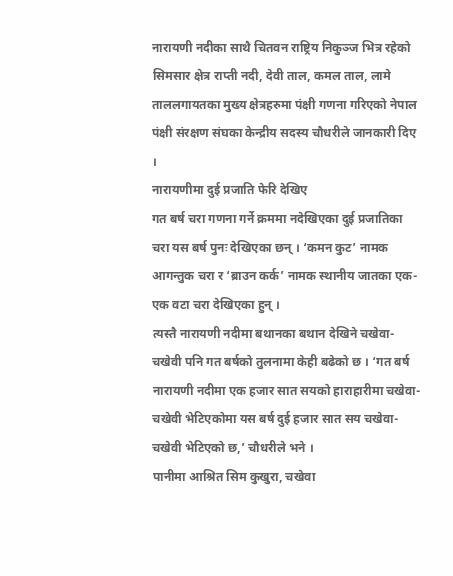नारायणी नदीका साथै चितवन राष्ट्रिय निकुञ्ज भित्र रहेको सिमसार क्षेत्र राप्ती नदी, देवी ताल, कमल ताल, लामे ताललगायतका मुख्य क्षेत्रहरुमा पंक्षी गणना गरिएको नेपाल पंक्षी संरक्षण संघका केन्द्रीय सदस्य चौधरीले जानकारी दिए ।
नारायणीमा दुई प्रजाति फेरि देखिए
गत बर्ष चरा गणना गर्ने क्रममा नदेखिएका दुई प्रजातिका चरा यस बर्ष पुनः देखिएका छन् । ‘कमन कुट’ नामक आगन्तुक चरा र ‘ब्राउन कर्क’ नामक स्थानीय जातका एक-एक वटा चरा देखिएका हुन् ।
त्यस्तै नारायणी नदीमा बथानका बथान देखिने चखेवा-चखेवी पनि गत बर्षको तुलनामा केही बढेको छ । ‘गत बर्ष नारायणी नदीमा एक हजार सात सयको हाराहारीमा चखेवा-चखेवी भेटिएकोमा यस बर्ष दुई हजार सात सय चखेवा-चखेवी भेटिएको छ,’ चौधरीले भने ।
पानीमा आश्रित सिम कुखुरा, चखेवा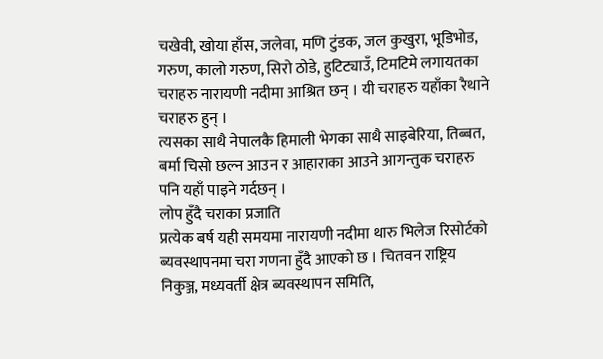चखेवी, खोया हाँस, जलेवा, मणि टुंडक, जल कुखुरा, भूडिभोड, गरुण, कालो गरुण, सिरो ठोडे, हुटिट्याउँ, टिमटिमे लगायतका चराहरु नारायणी नदीमा आश्रित छन् । यी चराहरु यहाँका रैथाने चराहरु हुन् ।
त्यसका साथै नेपालकै हिमाली भेगका साथै साइबेरिया, तिब्बत, बर्मा चिसो छल्न आउन र आहाराका आउने आगन्तुक चराहरु पनि यहाँ पाइने गर्दछन् ।
लोप हुँदै चराका प्रजाति
प्रत्येक बर्ष यही समयमा नारायणी नदीमा थारु भिलेज रिसोर्टको ब्यवस्थापनमा चरा गणना हुँदै आएको छ । चितवन राष्ट्रिय निकुञ्ज, मध्यवर्ती क्षेत्र ब्यवस्थापन समिति,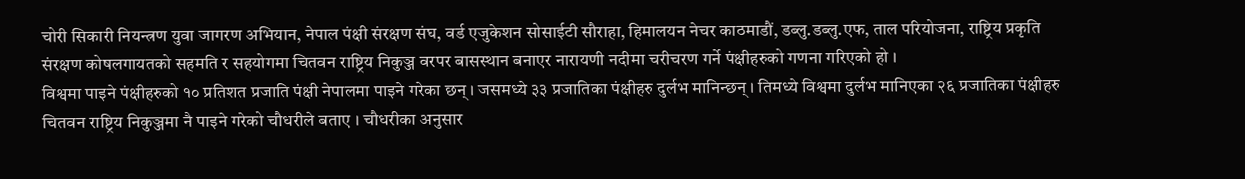चोरी सिकारी नियन्त्रण युवा जागरण अभियान, नेपाल पंक्षी संरक्षण संघ, वर्ड एजुकेशन सोसाईटी सौराहा, हिमालयन नेचर काठमाडौं, डब्लु.डब्लु.एफ, ताल परियोजना, राष्ट्रिय प्रकृति संरक्षण कोषलगायतको सहमति र सहयोगमा चितवन राष्ट्रिय निकुञ्ज वरपर बासस्थान बनाएर नारायणी नदीमा चरीचरण गर्ने पंक्षीहरुको गणना गरिएको हो ।
विश्वमा पाइने पंक्षीहरुको १० प्रतिशत प्रजाति पंक्षी नेपालमा पाइने गरेका छन् । जसमध्ये ३३ प्रजातिका पंक्षीहरु दुर्लभ मानिन्छन् । तिमध्ये विश्वमा दुर्लभ मानिएका २६ प्रजातिका पंक्षीहरु चितवन राष्ट्रिय निकुञ्जमा नै पाइने गरेको चौधरीले बताए । चौधरीका अनुसार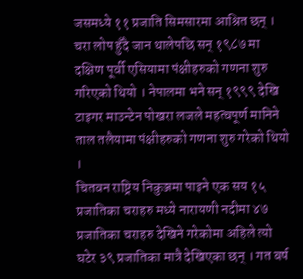जसमध्ये ११ प्रजाति सिमसारमा आश्रित छन् ।
चरा लोप हुँदै जान थालेपछि सन् १९८७ मा दक्षिण पूर्वी एसियामा पंक्षीहरुको गणना शुरु गरिएको थियो । नेपालमा भने सन् १९९९ देखि टाइगर माउन्टेन पोखरा लजले महत्वपूर्ण मानिने ताल तलैयामा पंक्षीहरुको गणना शुरु गरेको थियो ।
चितवन राष्ट्रिय निकुञ्जमा पाइने एक सय १५ प्रजातिका चराहरु मध्ये नारायणी नदीमा ४७ प्रजातिका चराहरु देखिने गरेकोमा अहिले त्यो घटेर ३९ प्रजातिका मात्रै देखिएका छन् । गत बर्ष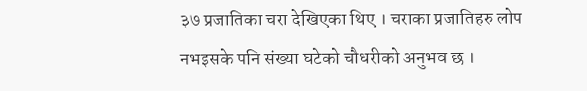३७ प्रजातिका चरा देखिएका थिए । चराका प्रजातिहरु लोप नभइसके पनि संख्या घटेको चौधरीको अनुभव छ ।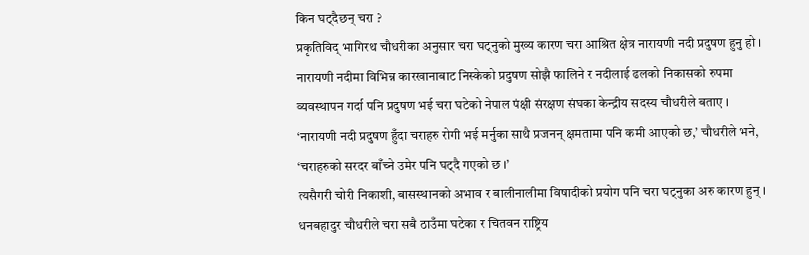किन घट्दैछन् चरा ?
प्रकृतिविद् भागिरथ चौधरीका अनुसार चरा घट्नुको मुख्य कारण चरा आश्रित क्षेत्र नारायणी नदी प्रदुषण हुनु हो । नारायणी नदीमा विभिन्न कारखानाबाट निस्केको प्रदुषण सोझै फालिने र नदीलाई ढलको निकासको रुपमा व्यवस्थापन गर्दा पनि प्रदुषण भई चरा घटेको नेपाल पंक्षी संरक्षण संघका केन्द्रीय सदस्य चौधरीले बताए ।
‘नारायणी नदी प्रदुषण हुँदा चराहरु रोगी भई मर्नुका साथै प्रजनन् क्षमतामा पनि कमी आएको छ,’ चौधरीले भने, ‘चराहरुको सरदर बाँच्ने उमेर पनि घट्दै गएको छ ।’
त्यसैगरी चोरी निकाशी, बासस्थानको अभाव र बालीनालीमा विषादीको प्रयोग पनि चरा घट्नुका अरु कारण हुन् । धनबहादुर चौधरीले चरा सबै ठाउँमा घटेका र चितवन राष्ट्रिय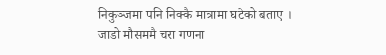निकुञ्जमा पनि निक्कै मात्रामा घटेको बताए ।
जाडो मौसममै चरा गणना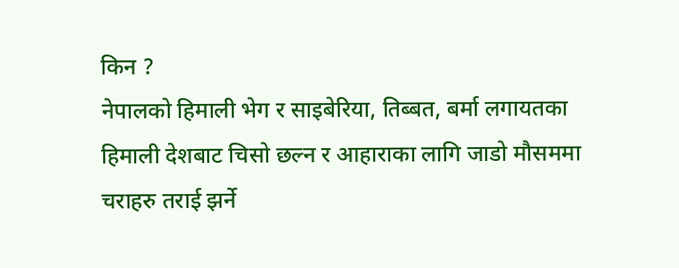किन ?
नेपालको हिमाली भेग र साइबेरिया, तिब्बत, बर्मा लगायतका हिमाली देशबाट चिसो छल्न र आहाराका लागि जाडो मौसममा चराहरु तराई झर्ने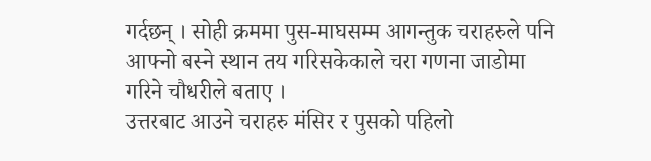गर्दछन् । सोही क्रममा पुस-माघसम्म आगन्तुक चराहरुले पनि आफ्नो बस्ने स्थान तय गरिसकेकाले चरा गणना जाडोमा गरिने चौधरीले बताए ।
उत्तरबाट आउने चराहरु मंसिर र पुसको पहिलो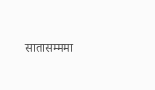सातासम्ममा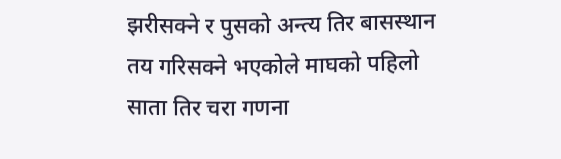झरीसक्ने र पुसको अन्त्य तिर बासस्थान तय गरिसक्ने भएकोले माघको पहिलो साता तिर चरा गणना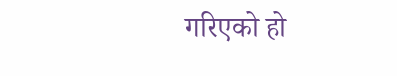गरिएको हो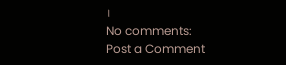।
No comments:
Post a Comment